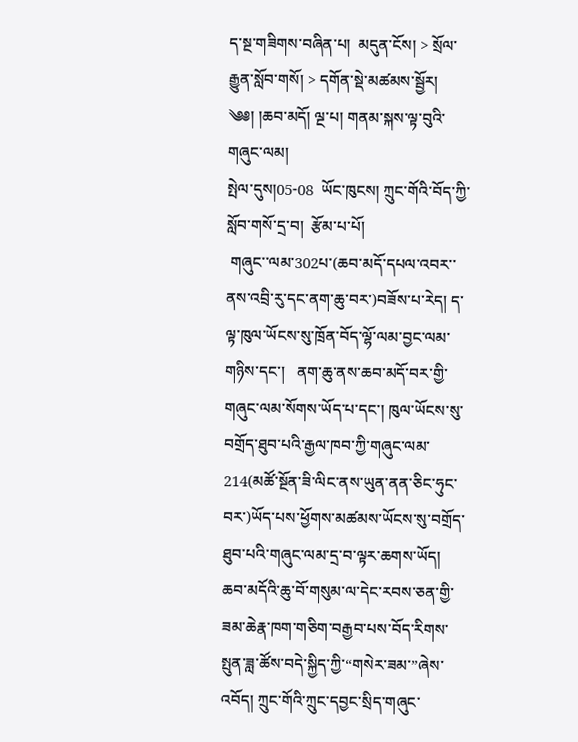ད་སྔ་གཟིགས་བཞིན་པ།  མདུན་ངོས། > སྲོལ་རྒྱུན་སློབ་གསོ། > དགོན་སྡེ་མཚམས་སྦྱོར།
༄༅། །ཆབ་མདོ། ལྔ་པ། གནམ་སྐས་ལྟ་བུའི་གཞུང་ལམ།
སྤེལ་དུས།05-08  ཡོང་ཁུངས། ཀྲུང་གོའི་བོད་ཀྱི་སློབ་གསོ་དྲ་བ།  རྩོམ་པ་པོ།
 གཞུང་་ལམ་302པ་(ཆབ་མདོ་དཔལ་འབར་་ནས་འབྲི་རུ་དང་ནག་ཆུ་བར་)བཟོས་པ་རེད། ད་ལྟ་ཁུལ་ཡོངས་སུ་ཁྲོན་བོད་ལྷོ་ལམ་བྱང་ལམ་གཉིས་དང་།   ནག་ཆུ་ནས་ཆབ་མདོ་བར་གྱི་གཞུང་ལམ་སོགས་ཡོད་པ་དང་། ཁུལ་ཡོངས་སུ་བགྲོད་ཐུབ་པའི་རྒྱལ་ཁབ་ཀྱི་གཞུང་ལམ་214(མཚོ་སྔོན་ཟི་ལིང་ནས་ཡུན་ནན་ཅིང་ཧུང་བར་)ཡོད་པས་ཕྱོགས་མཚམས་ཡོངས་སུ་བགྲོད་ཐུབ་པའི་གཞུང་ལམ་དྲ་བ་ལྟར་ཆགས་ཡོད། ཆབ་མདོའི་ཆུ་བོ་གསུམ་ལ་དེང་རབས་ཅན་གྱི་ཟམ་ཆེརྣ་ཁག་གཅིག་བརྒྱབ་པས་བོད་རིགས་སྤུན་ཟླ་ཚོས་བདེ་སྐྱིད་ཀྱི་“གསེར་ཟམ་”ཞེས་འབོད། ཀྲུང་གོའི་ཀྲུང་དབྱང་སྲིད་གཞུང་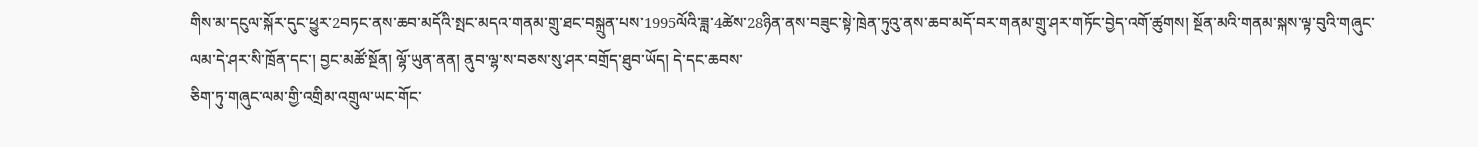གིས་མ་དངུལ་སྐོར་དུང་ཕྱུར་2བཏང་ནས་ཆབ་མདོའི་སྤང་མདའ་གནམ་གྲུ་ཐང་བསྐྲུན་པས་1995ལོའི་ཟླ་4ཚེས་28ཉིན་ནས་བཟུང་སྟེ་ཁྲེན་ཏུའུ་ནས་ཆབ་མདོ་བར་གནམ་གྲུ་ཤར་གཏོང་བྱེད་འགོ་ཚུགས། སྔོན་མའི་གནམ་སྐས་ལྟ་བུའི་གཞུང་ལམ་དེ་ཤར་སི་ཁྲོན་དང་། བྱང་མཚོ་སྔོན། ལྷོ་ཡུན་ནན། ནུབ་ལྷ་ས་བཅས་སུ་ཤར་བགྲོད་ཐུབ་ཡོད། དེ་དང་ཆབས་
ཅིག་ཏུ་གཞུང་ལམ་གྱི་འགྲིམ་འགྲུལ་ཡང་གོང་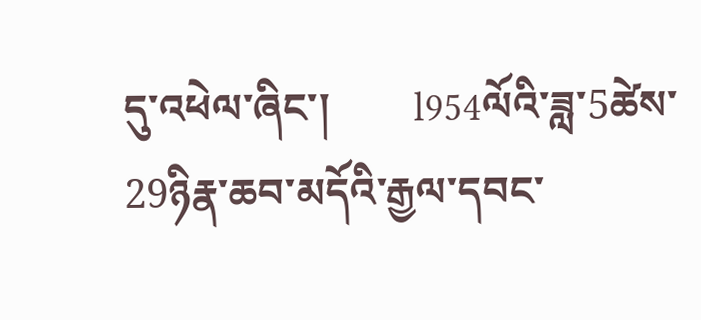དུ་འཕེལ་ཞིང་།        l954ལོའི་ཟླ་5ཚེས་29ཉིརྣ་ཆབ་མདོའི་རྒྱལ་དབང་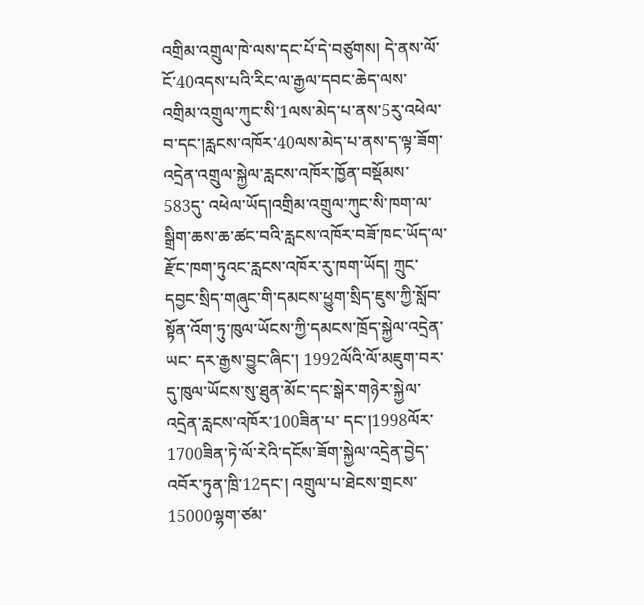འགྲིམ་འགྲུལ་ཁེ་ལས་དང་པོ་དེ་བཙུགས། དེ་ནས་ལོ་ངོ་40འདས་པའི་རིང་ལ་རྒྱལ་དབང་ཆེད་ལས་འགྲིམ་འགྲུལ་ཀུང་སི་1ལས་མེད་པ་ནས་5རུ་འཕེལ་བ་དང་།རླངས་འཁོར་40ལས་མེད་པ་ནས་ད་ལྟ་ཟོག་འདྲེན་འགྲུལ་སྐྱེལ་རླངས་འཁོར་ཁྱོན་བསྡོམས་583དུ་ འཕེལ་ཡོད།འགྲིམ་འགྲུལ་ཀུང་སི་ཁག་ལ་སྒྲིག་ཆས་ཆ་ཚང་བའི་རླངས་འཁོར་བཟོ་ཁང་ཡོད་ལ་རྫོང་ཁག་ཏུའང་རླངས་འཁོར་རུ་ཁག་ཡོད། ཀྲུང་དབྱང་སྲིད་གཞུང་གི་དམངས་ཕྱུག་སྲིད་ཇུས་ཀྱི་སློབ་སྟོན་འོག་ཏུ་ཁུལ་ཡོངས་ཀྱི་དམངས་ཁྲོད་སྐྱེལ་འདྲེན་ཡང་ དར་རྒྱས་བྱུང་ཞིང་། 1992ལོའི་ལོ་མཇུག་བར་དུ་ཁུལ་ཡོངས་སུ་ཐུན་མོང་དང་སྒེར་གཉེར་སྐྱེལ་འདྲེན་རླངས་འཁོར་100ཟིན་པ་ དང་།1998ལོར་1700ཟིན་ཏེ་ལོ་རེའི་དངོས་ཟོག་སྐྱེལ་འདྲེན་བྱེད་འབོར་ཏུན་ཁྲི་12དང་། འགྲུལ་པ་ཐེངས་གྲངས་15000ལྷག་ཙམ་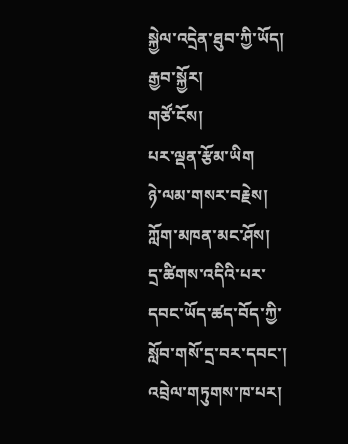སྐྱེལ་འདྲེན་ཐུབ་ཀྱི་ཡོད།
རྒྱབ་སྐྱོར།
གཙོ་ངོས།
པར་ལྡན་རྩོམ་ཡིག
ཉེ་ལམ་གསར་བརྗེས།
ཀློག་མཁན་མང་ཤོས།
དྲ་ཚིགས་འདིའི་པར་དབང་ཡོད་ཚད་བོད་ཀྱི་སློབ་གསོ་དྲ་བར་དབང་།
འབྲེལ་གཏུགས་ཁ་པར།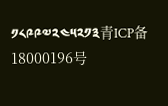༡༨༩༩༧༢༤༥༢༡༣青ICP备18000196号